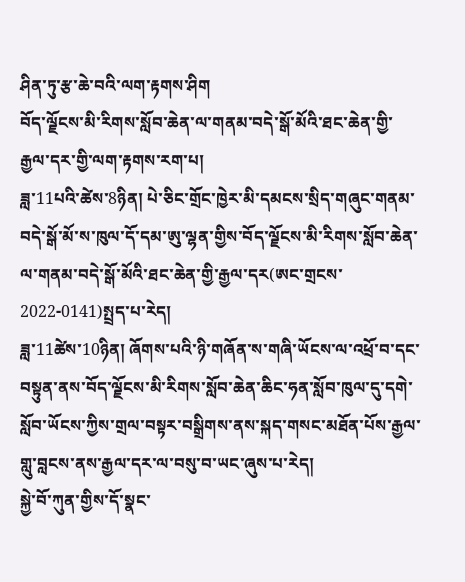ཤིན་ཏུ་རྩ་ཆེ་བའི་ལག་རྟགས་ཤིག
བོད་ལྗོངས་མི་རིགས་སློབ་ཆེན་ལ་གནམ་བདེ་སྒོ་མོའི་ཐང་ཆེན་གྱི་རྒྱལ་དར་གྱི་ལག་རྟགས་རག་པ།
ཟླ་11པའི་ཚེས་8ཉིན། པེ་ཅིང་གྲོང་ཁྱེར་མི་དམངས་སྲིད་གཞུང་གནམ་བདེ་སྒོ་མོ་ས་ཁུལ་དོ་དམ་ཨུ་ལྷན་གྱིས་བོད་ལྗོངས་མི་རིགས་སློབ་ཆེན་ལ་གནམ་བདེ་སྒོ་མོའི་ཐང་ཆེན་གྱི་རྒྱལ་དར(ཨང་གྲངས་2022-0141)སྤྲད་པ་རེད།
ཟླ་11ཚེས་10ཉིན། ཞོགས་པའི་ཉི་གཞོན་ས་གཞི་ཡོངས་ལ་འཕྲོ་བ་དང་བསྟུན་ནས་བོད་ལྗོངས་མི་རིགས་སློབ་ཆེན་ཆིང་ཧན་སློབ་ཁུལ་དུ་དགེ་སློབ་ཡོངས་ཀྱིས་གྲལ་བསྟར་བསྒྲིགས་ནས་སྐད་གསང་མཐོན་པོས་རྒྱལ་གླུ་བླངས་ནས་རྒྱལ་དར་ལ་བསུ་བ་ཡང་ཞུས་པ་རེད།
སྐྱེ་བོ་ཀུན་གྱིས་དོ་སྣང་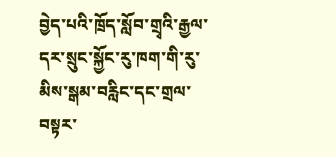བྱེད་པའི་ཁྲོད་སློབ་གྲྭའི་རྒྱལ་དར་སྲུང་སྐྱོང་རུ་ཁག་གི་རུ་མིས་སྒམ་བརླིང་དང་གྲལ་བསྟར་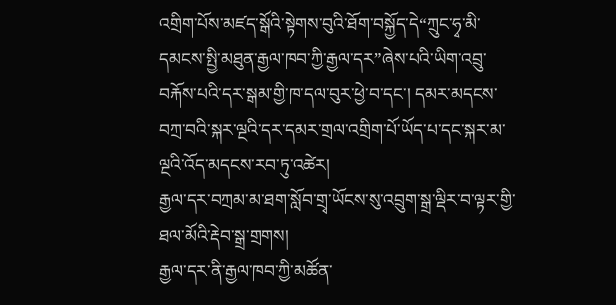འགྲིག་པོས་མཛད་སྒོའི་སྟེགས་བུའི་ཐོག་བསྐྱོད་དེ“ཀྲུང་ཧྭ་མི་དམངས་སྤྱི་མཐུན་རྒྱལ་ཁབ་ཀྱི་རྒྱལ་དར”ཞེས་པའི་ཡིག་འབྲུ་བརྐོས་པའི་དར་སྒམ་གྱི་ཁ་དལ་བུར་ཕྱེ་བ་དང་། དམར་མདངས་བཀྲ་བའི་སྐར་ལྔའི་དར་དམར་གྲལ་འགྲིག་པོ་ཡོད་པ་དང་སྐར་མ་ལྔའི་འོད་མདངས་རབ་ཏུ་འཚེར།
རྒྱལ་དར་བཀྲམ་མ་ཐག་སློབ་གྲྭ་ཡོངས་སུ་འབྲུག་སྒྲ་ལྡིར་བ་ལྟར་གྱི་ཐལ་མོའི་རྡེབ་སྒྲ་གྲགས།
རྒྱལ་དར་ནི་རྒྱལ་ཁབ་ཀྱི་མཚོན་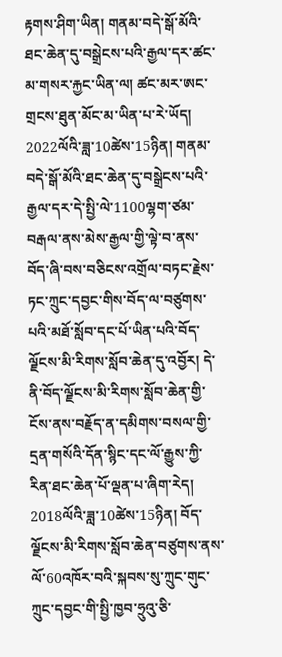རྟགས་ཤིག་ཡིན། གནམ་བདེ་སྒོ་མོའི་ཐང་ཆེན་དུ་བསྒྲེངས་པའི་རྒྱལ་དར་ཚང་མ་གསར་རྐྱང་ཡིན་ལ། ཚང་མར་ཨང་གྲངས་ཐུན་མོང་མ་ཡིན་པ་རེ་ཡོད། 2022ལོའི་ཟླ་10ཚེས་15ཉིན། གནམ་བདེ་སྒོ་མོའི་ཐང་ཆེན་དུ་བསྒྲེངས་པའི་རྒྱལ་དར་དེ་སྤྱི་ལེ་1100ལྷག་ཙམ་བརྒལ་ནས་མེས་རྒྱལ་གྱི་ལྟེ་བ་ནས་བོད་ཞི་བས་བཅིངས་འགྲོལ་བཏང་རྗེས་ཏང་ཀྲུང་དབྱང་གིས་བོད་ལ་བཙུགས་པའི་མཐོ་སློབ་དང་པོ་ཡིན་པའི་བོད་ལྗོངས་མི་རིགས་སློབ་ཆེན་དུ་འབྱོར། དེ་ནི་བོད་ལྗོངས་མི་རིགས་སློབ་ཆེན་གྱི་ངོས་ནས་བརྗོད་ན་དམིགས་བསལ་གྱི་དྲན་གསོའི་དོན་སྙིང་དང་ལོ་རྒྱུས་ཀྱི་རིན་ཐང་ཆེན་པོ་ལྡན་པ་ཞིག་རེད།
2018ལོའི་ཟླ་10ཚེས་15ཉིན། བོད་ལྗོངས་མི་རིགས་སློབ་ཆེན་བཙུགས་ནས་ལོ་60འཁོར་བའི་སྐབས་སུ་ཀྲུང་གུང་ཀྲུང་དབྱང་གི་སྤྱི་ཁྱབ་ཧྲུའུ་ཅི་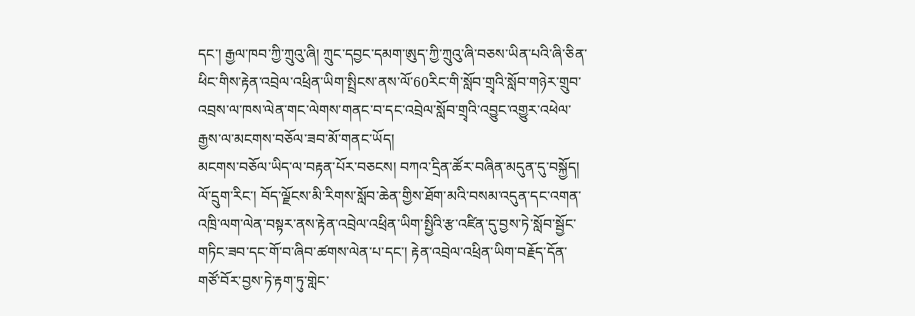དང་། རྒྱལ་ཁབ་ཀྱི་ཀྲུའུ་ཞི། ཀྲུང་དབྱང་དམག་ཨུད་ཀྱི་ཀྲུའུ་ཞི་བཅས་ཡིན་པའི་ཞི་ཅིན་ཕིང་གིས་རྟེན་འབྲེལ་འཕྲིན་ཡིག་སྤྲིངས་ནས་ལོ་60རིང་གི་སློབ་གྲྭའི་སློབ་གཉེར་གྲུབ་འབྲས་ལ་ཁས་ལེན་གང་ལེགས་གནང་བ་དང་འབྲེལ་སློབ་གྲྭའི་འབྱུང་འགྱུར་འཕེལ་རྒྱས་ལ་མངགས་བཅོལ་ཟབ་མོ་གནང་ཡོད།
མངགས་བཅོལ་ཡིད་ལ་བརྟན་པོར་བཅངས། བཀའ་དྲིན་ཚོར་བཞིན་མདུན་དུ་བསྐྱོད། ལོ་དྲུག་རིང་། བོད་ལྗོངས་མི་རིགས་སློབ་ཆེན་གྱིས་ཐོག་མའི་བསམ་འདུན་དང་འགན་འཁྲི་ལག་ལེན་བསྟར་ནས་རྟེན་འབྲེལ་འཕྲིན་ཡིག་སྤྱིའི་རྩ་འཛིན་དུ་བྱས་ཏེ་སློབ་སྦྱོང་གཏིང་ཟབ་དང་གོ་བ་ཞིབ་ཚགས་ལེན་པ་དང་། རྟེན་འབྲེལ་འཕྲིན་ཡིག་བརྗོད་དོན་གཙོ་བོར་བྱས་ཏེ་རྟག་ཏུ་གླེང་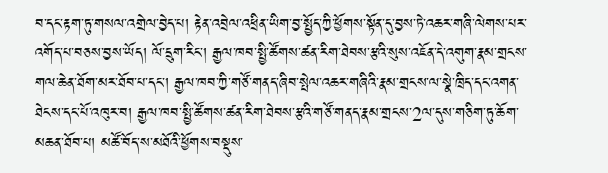བ་དང་རྟག་ཏུ་གསལ་འགྲེལ་བྱེད་པ། རྟེན་འབྲེལ་འཕྲིན་ཡིག་བྱ་སྤྱོད་ཀྱི་ཕྱོགས་སྟོན་དུ་བྱས་ཏེ་འཆར་གཞི་ལེགས་པར་འགོད་པ་བཅས་བྱས་ཡོད། ལོ་དྲུག་རིང་། རྒྱལ་ཁབ་སྤྱི་ཚོགས་ཚན་རིག་ཐེབས་རྩའི་སུས་འཇོན་དེ་འགུག་རྣམ་གྲངས་གལ་ཆེན་ཐོག་མར་ཐོབ་པ་དང་། རྒྱལ་ཁབ་ཀྱི་གཙོ་གནད་ཞིབ་སྤེལ་འཆར་གཞིའི་རྣམ་གྲངས་ལ་སྣེ་ཁྲིད་དང་འགན་ཐེངས་དང་པོ་འཁུར་བ། རྒྱལ་ཁབ་སྤྱི་ཚོགས་ཚན་རིག་ཐེབས་རྩའི་གཙོ་གནད་རྣམ་གྲངས་2ལ་དུས་གཅིག་ཏུ་ཆོག་མཆན་ཐོབ་པ། མཚོ་བོད་ས་མཐོའི་ཕྱོགས་བསྡུས་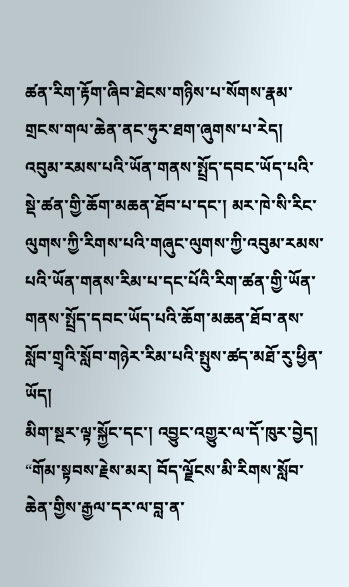ཚན་རིག་རྟོག་ཞིབ་ཐེངས་གཉིས་པ་སོགས་རྣམ་གྲངས་གལ་ཆེན་ནང་ཧུར་ཐག་ཞུགས་པ་རེད། འབུམ་རམས་པའི་ཡོན་གནས་སྤྲོད་དབང་ཡོད་པའི་སྡེ་ཚན་གྱི་ཆོག་མཆན་ཐོབ་པ་དང་། མར་ཁེ་སི་རིང་ལུགས་ཀྱི་རིགས་པའི་གཞུང་ལུགས་ཀྱི་འབུམ་རམས་པའི་ཡོན་གནས་རིམ་པ་དང་པོའི་རིག་ཚན་གྱི་ཡོན་གནས་སྤྲོད་དབང་ཡོད་པའི་ཆོག་མཆན་ཐོབ་ནས་སློབ་གྲྭའི་སློབ་གཉེར་རིམ་པའི་སྤུས་ཚད་མཐོ་རུ་ཕྱིན་ཡོད།
མིག་སྔར་ལྟ་སྐྱོང་དང་། འབྱུང་འགྱུར་ལ་དོ་ཁུར་བྱེད། “གོམ་སྟབས་རྗེས་མར། བོད་ལྗོངས་མི་རིགས་སློབ་ཆེན་གྱིས་རྒྱལ་དར་ལ་བླ་ན་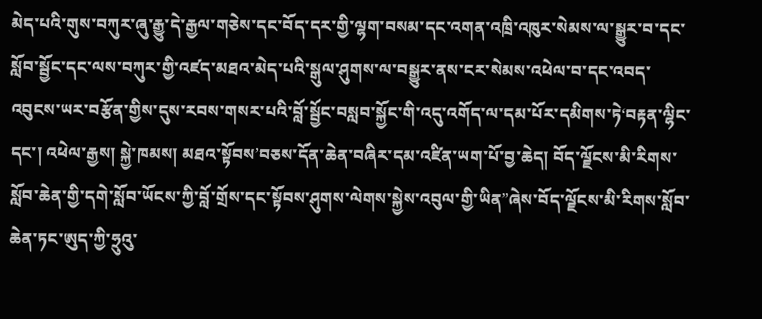མེད་པའི་གུས་བཀུར་ཞུ་རྒྱུ་དེ་རྒྱལ་གཅེས་དང་བོད་དར་གྱི་ལྷག་བསམ་དང་འགན་འཁྲི་འཁུར་སེམས་ལ་སྒྱུར་བ་དང་སློབ་སྦྱོང་དང་ལས་བཀུར་གྱི་འཛད་མཐའ་མེད་པའི་སྒུལ་ཤུགས་ལ་བསྒྱུར་ནས་ངར་སེམས་འཕེལ་བ་དང་འབད་འབུངས་ཡར་བརྩོན་གྱིས་དུས་རབས་གསར་པའི་བློ་སྦྱོང་བསླབ་སྐྱོང་གི་འདུ་འགོད་ལ་དམ་པོར་དམིགས་ཏེ‘བརྟན་ལྷིང་དང་། འཕེལ་རྒྱས། སྐྱེ་ཁམས། མཐའ་སྟོབས’བཅས་དོན་ཆེན་བཞིར་དམ་འཛིན་ཡག་པོ་བྱ་ཆེད། བོད་ལྗོངས་མི་རིགས་སློབ་ཆེན་གྱི་དགེ་སློབ་ཡོངས་ཀྱི་བློ་གྲོས་དང་སྟོབས་ཤུགས་ལེགས་སྐྱེས་འབུལ་གྱི་ཡིན”ཞེས་བོད་ལྗོངས་མི་རིགས་སློབ་ཆེན་ཏང་ཨུད་ཀྱི་ཧྲུའུ་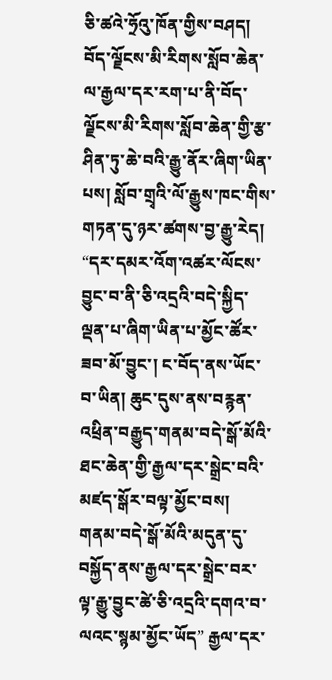ཅི་ཚའེ་ཧྲོའུ་ཁོན་གྱིས་བཤད།
བོད་ལྗོངས་མི་རིགས་སློབ་ཆེན་ལ་རྒྱལ་དར་རག་པ་ནི་བོད་ལྗོངས་མི་རིགས་སློབ་ཆེན་གྱི་རྩ་ཤིན་ཏུ་ཆེ་བའི་རྒྱུ་ནོར་ཞིག་ཡིན་པས། སློབ་གྲྭའི་ལོ་རྒྱུས་ཁང་གིས་གཏན་དུ་ཉར་ཚགས་བྱ་རྒྱུ་རེད།
“དར་དམར་འོག་འཚར་ལོངས་བྱུང་བ་ནི་ཅི་འདྲའི་བདེ་སྐྱིད་ལྡན་པ་ཞིག་ཡིན་པ་མྱོང་ཚོར་ཟབ་མོ་བྱུང་། ང་བོད་ནས་ཡོང་བ་ཡིན། ཆུང་དུས་ནས་བརྙན་འཕྲིན་བརྒྱུད་གནམ་བདེ་སྒོ་མོའི་ཐང་ཆེན་གྱི་རྒྱལ་དར་སྒྲེང་བའི་མཛད་སྒོར་བལྟ་མྱོང་བས། གནམ་བདེ་སྒོ་མོའི་མདུན་དུ་བསྐྱོད་ནས་རྒྱལ་དར་སྒྲེང་བར་ལྟ་རྒྱུ་བྱུང་ཚེ་ཅི་འདྲའི་དགའ་བ་ལའང་སྙམ་མྱོང་ཡོད” རྒྱལ་དར་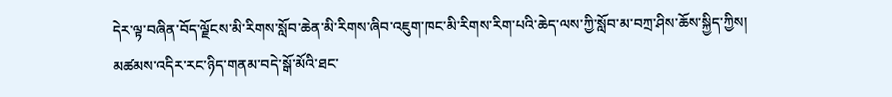དེར་ལྟ་བཞིན་བོད་ལྗོངས་མི་རིགས་སློབ་ཆེན་མི་རིགས་ཞིབ་འཇུག་ཁང་མི་རིགས་རིག་པའི་ཆེད་ལས་ཀྱི་སློབ་མ་བཀྲ་ཤིས་ཆོས་སྐྱིད་ཀྱིས། མཚམས་འདིར་རང་ཉིད་གནམ་བདེ་སྒོ་མོའི་ཐང་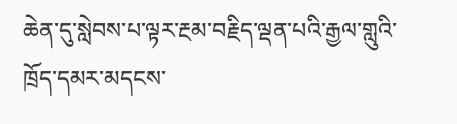ཆེན་དུ་སླེབས་པ་ལྟར་རྔམ་བརྗིད་ལྡན་པའི་རྒྱལ་གླུའི་ཁྲོད་དམར་མདངས་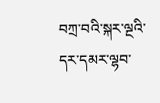བཀྲ་བའི་སྐར་ལྔའི་དར་དམར་ལྷབ་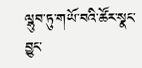ལྷུབ་ཏུ་གཡོ་བའི་ཚོར་སྣང་བྱུང་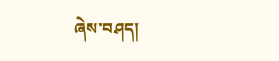ཞེས་བཤད།